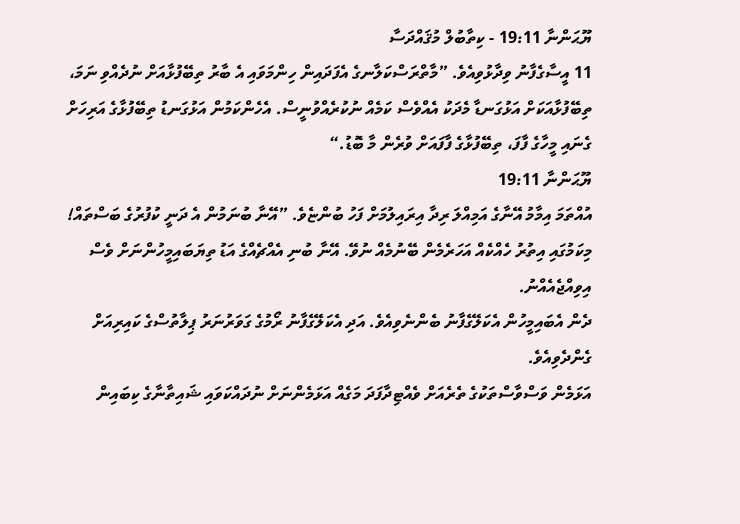ޔޫޙަންނާ 19:11 - ކިތާބުލް މުޤައްދަސާ
11 އީސާގެފާނު ވިދާޅުވިއެވެ. ”މާތްރަސްކަލާނގެ އެފަދައިން ހިންމަވައި އެ ބާރު ތިބޭފުޅާއަށް ނުދެއްވި ނަމަ، ތިބޭފުޅާއަކަށް އަޅުގަނޑާ މެދަކު އެއްވެސް ކަމެއް ނުކުރެއްވުނީސް. އެހެންކަމުން އަޅުގަނޑު ތިބޭފުޅާގެ އަރިހަށް ގެނައި މީހާގެ ފާފަ، ތިބޭފުޅާގެ ފާފައަށް ވުރެން މާ ބޮޑު.“
ޔޫޙަންނާ 19:11
އުއްތަމަ އިމާމު އޭނާގެ އަމިއްލަ ރިދާ އިރައިލުމަށް ފަހު ބުންޏެވެ. ”އޭނާ ބުނަމުން އެ ދަނީ ކުފުރުގެ ބަސްތައް! މިކަމުގައި އިތުރު ހެއްކެއް އަހަރެމެން ބޭނުމެއް ނުވޭ. އޭނާ ބުނި އެއްޗެއްގެ އަޑު ތިޔަބައިމީހުންނަށް ވެސް އިވިއްޖެއެއްނު.
ދެން އެބައިމީހުން އެކަލޭގެފާނު ބެންނެވިއެވެ. އަދި އެކަލޭގެފާނު ރޯމުގެ ގަވަރުނަރު ޕިލާތުސްގެ ކައިރިއަށް ގެންދެވިއެވެ.
އަޅަމެން ވަސްވާސްތަކުގެ ތެރެއަށް ވެއްޓިދާފަދަ މަގެއް އަޅަމެންނަށް ނުދައްކަވައި ޝައިތާނާގެ ކިބައިން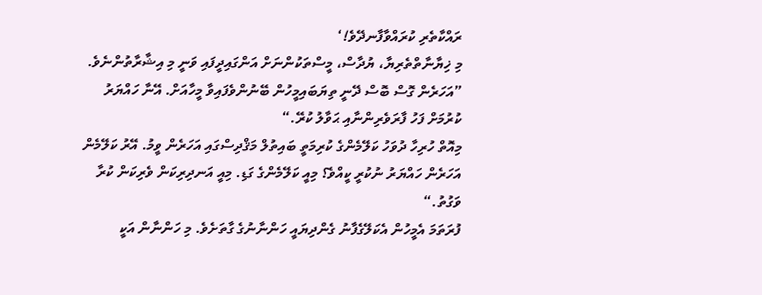ރައްކާތެރި ކުރައްވާފާނދޭވެ!‘
މި ޚިޔާނާތްތެރިޔާ، ޔުދާސް، މީސްތަކުންނަށް އަންގައިދީފައި ވަނީ މި އިޝާރާތުންނެވެ. ”އަހަރެން ގޮސް ބޮސް ދޭނީ ތިޔަބައިމީހުން ބޭނުންވެފައިވާ މީހާއަށް. އޭނާ ހައްޔަރު ކުރުމަށް ފަހު ފާރަވެރިންނާއި ޙަވާލު ކުރޭ.“
މިއޮތް ހުރިހާ ދުވަހު ކަލޭމެންގެ ކުރިމަތީ ބައިތުލް މަޤްދިސްގައި އަހަރެން ވީމު. އޭރު ކަލޭމެން އަހަރެން ހައްޔަރު ނުކުރީ ކީއްވެ؟ މިއީ ކަލޭމެންގެ ގަޑި. މިއީ އަނދިރިކަން ވެރިކަން ކުރާ ވަގުތު.“
ފުރަތަމަ އެމީހުން އެކަލޭގެފާނު ގެންދިޔައީ ހަންނާނުގެ ގާތަށެވެ. މި ހަންނާން އަކީ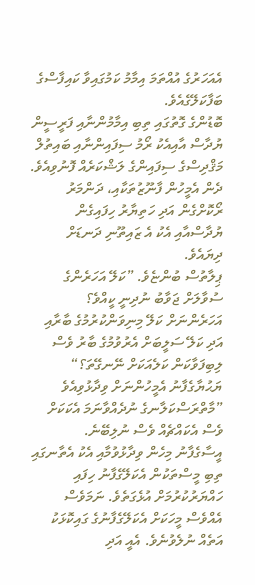އެއަހަރުގެ އުއްތަމަ އިމާމު ކަމުގައިވާ ކައިފާސްގެ ބަފާކަލޭގެއެވެ.
ބޮޑުންގެ ގޮތުގައި ތިބި އިމާމުންނާއި ފަރީސީން ޔުދާސް އާއިއެކު ރޯމު ސިފައިންނާއި ބައިތުލް މަޤްދިސްގެ ސިފައިންގެ ލަޝްކަރެއް ފޮނުވިއެވެ. ދެން އެމީހުން ފާނޫޒުތަކާއި، ދަންމަރު ރޯކޮށްގެން އަދި ހަތިޔާރު ހިފައިގެން ޔުދާސްއާއި އެކު އެ ޒައިތޫނި ދަނޑަށް ދިޔައެވެ.
ޕިލާތުސް ބުންޏެވެ. ”ކަލޭ އަހަރެންގެ ސުވާލަށް ޖަވާބު ނުދިނީ ކީއްވެ؟ އަހަރެންނަށް ކަލޭ މިނިވަންކުރުމުގެ ބާރާއި އަދި ކަލޭ ސަލީބަށް އެރުވުމުގެ ބާރު ވެސް ލިބިފަވާކަން ކަލެއަކަށް ނޭނގޭތަ؟“
ޔަޙުޔާގެފާނު އެމީހުންނަށް ވިދާޅުވިއެވެ ”މާތްރަސްކަލާނގެ ނުދެއްވާނަމަ އެކަކަށް ވެސް އެކައްޗެއް ވެސް ނުލިބޭނެ.
އީސާގެފާނު މިހެން ވިދާޅުވުމާއި އެކު އެތާނގައި ތިބި މީސްތަކުން އެކަލޭގެފާނު ހިފައި ހައްޔަރުކުރުމަށް އުޅެގަތެވެ. ނަމަވެސް އެއްވެސް މީހަކަށް އެކަލޭގެފާނުގެ ގައިކޮޅަކު އަތެއް ނުލެވުނެވެ. އެއީ އަދި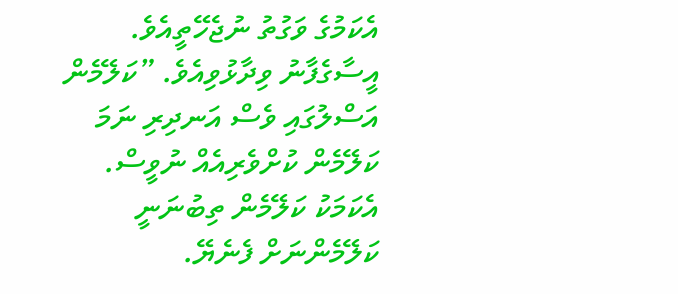އެކަމުގެ ވަގުތު ނުޖެހޭތީއެވެ.
އީސާގެފާނު ވިދާޅުވިއެވެ. ”ކަލޭމެން އަސްލުގައި ވެސް އަނދިރި ނަމަ ކަލޭމެން ކުށްވެރިއެއް ނުވީސް. އެކަމަކު ކަލޭމެން ތިބުނަނީ ކަލޭމެންނަށް ފެނެޔޭ.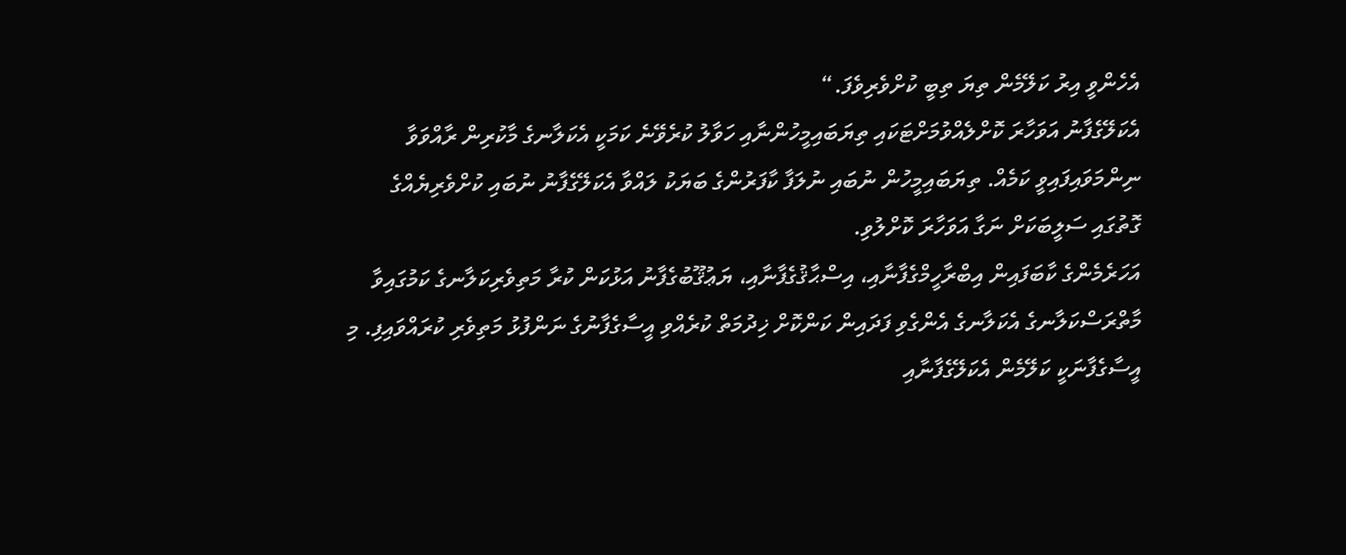އެހެންވީ އިރު ކަލޭމެން ތިޔަ ތިބީ ކުށްވެރިވެފަ.“
އެކަލޭގެފާނު އަވަހާރަ ކޮށްލެއްވުމަށްޓަކައި ތިޔަބައިމީހުންނާއި ހަވާލު ކުރެވޭނެ ކަމަކީ އެކަލާނގެ މާކުރިން ރާއްވަވާ ނިންމަވައިފައިވީ ކަމެއް. ތިޔަބައިމީހުން ނުބައި ނުލަފާ ކާފަރުންގެ ބަޔަކު ލައްވާ އެކަލޭގެފާނު ނުބައި ކުށްވެރިޔެއްގެ ގޮތުގައި ސަލީބަކަށް ނަގާ އަވަހާރަ ކޮށްލުވި.
އަހަރެމެންގެ ކާބަފައިން އިބްރާހީމްގެފާނާއި، އިސްޙާޤުގެފާނާއި، ޔަޢުޤޫބުގެފާނު އަޅުކަން ކުރާ މަތިވެރިކަލާނގެ ކަމުގައިވާ މާތްރަސްކަލާނގެ އެކަލާނގެ އެންގެވި ފަދައިން ކަންކޮށް ޚިދުމަތް ކުރެއްވި އީސާގެފާނުގެ ނަންފުޅު މަތިވެރި ކުރައްވައިފި. މި އީސާގެފާނަކީ ކަލޭމެން އެކަލޭގެފާނާއި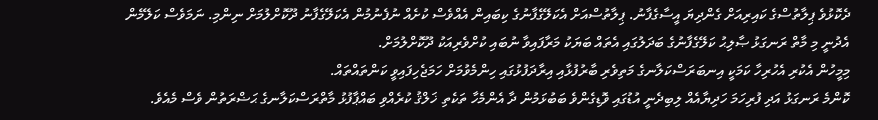ދެކޮޅުވެ ޕިލާތުސްގެ ކައިރިއަށް ގެންދިޔަ އީސާގެފާނު. ޕިލާތުސްއަށް އެކަލޭގެފާނުގެ ކިބައިން އެއްވެސް ކުށެއް ނުފެނުމުން އެކަލޭގެފާނު ދޫކޮށްލުމަށް ނިންމި. ނަމަވެސް ކަލޭމެން އެދުނީ މި މާތް ރަނގަޅު ޞާލިޙު ކަލޭގެފާނުގެ ބަދަލުގައި އެތައް ބަޔަކު މަރާފައިވާ ނުބައި ކުށްވެރިއަކު ދޫކޮށްލުމަށް.
މިމީހުން އެކުރި އެހުރިހާ ކަމަކީ އިނބަރަސްކަލާނގެ މަތިވެރި ބާރުފުޅާއި އިރާދަފުޅުގައި ހިންމެވުމަށް ހަމަޖެހިފައިވީ ކަންތައްތައް.
ކޮންމެ ރަނގަޅު އަދި ފުރިހަމަ ހަދިޔާއެއް ލިބިދެނީ އުޑުގައި ވޮޑިގެންވެ ބަބުޅަމުން ދާ އެންމެހާ ތަކެތި ޚަލްޤު ކުރެއްވި ބައްޕާފުޅު މާތްރަސްކަލާނގެ ޙަޟްރަތުން ވެސް މެއެވެ.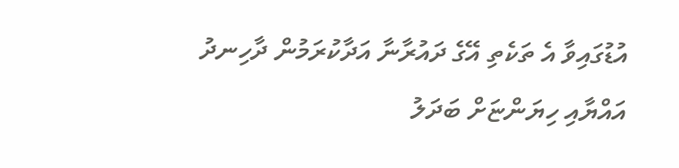އުޑުގައިވާ އެ ތަކެތި އޭގެ ދައުރާނާ އަދާކުރަމުން ދާހިނދު އައްޔާއި ހިޔަންޏަށް ބަދަލު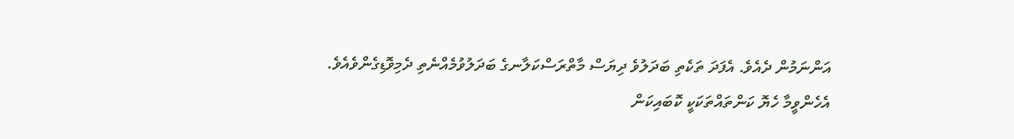އަންނަމުން ދެއެވެ. އެފަދަ ތަކެތި ބަދަލުވެ ދިޔަސް މާތްރަސްކަލާނގެ ބަދަލުވުމެއްނެތި ދެމިވޮޑިގެންވެއެވެ.
އެހެންވީމާ ހެޔޮ ކަންތައްތަކަކީ ކޮބައިކަން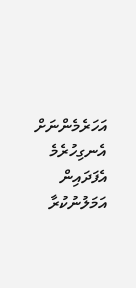އަހަރެމެންނަށް އެނގިހުރެމެ އެފަދައިން އަމަލުނުކުރާ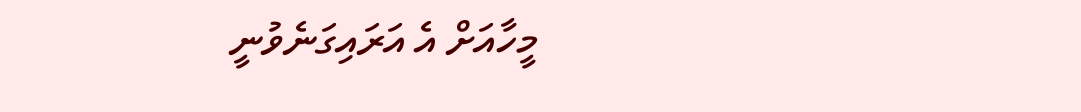މީހާއަށް އެ އަރައިގަނެވުނީ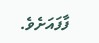ފާފައަށެވެ.